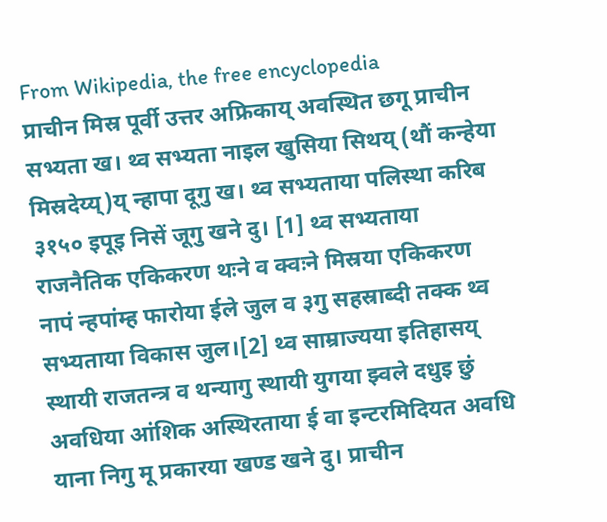From Wikipedia, the free encyclopedia
प्राचीन मिस्र पूर्वी उत्तर अफ्रिकाय् अवस्थित छगू प्राचीन सभ्यता ख। थ्व सभ्यता नाइल खुसिया सिथय् (थौं कन्हेया मिस्रदेय्य्)य् न्हापा दूगु ख। थ्व सभ्यताया पलिस्था करिब ३१५० इपूइ निसें जूगु खने दु। [1] थ्व सभ्यताया राजनैतिक एकिकरण थःने व क्वःने मिस्रया एकिकरण नापं न्हपांम्ह फारोया ईले जुल व ३गु सहस्राब्दी तक्क थ्व सभ्यताया विकास जुल।[2] थ्व साम्राज्यया इतिहासय् स्थायी राजतन्त्र व थन्यागु स्थायी युगया झ्वले दधुइ छुं अवधिया आंशिक अस्थिरताया ई वा इन्टरमिदियत अवधि याना निगु मू प्रकारया खण्ड खने दु। प्राचीन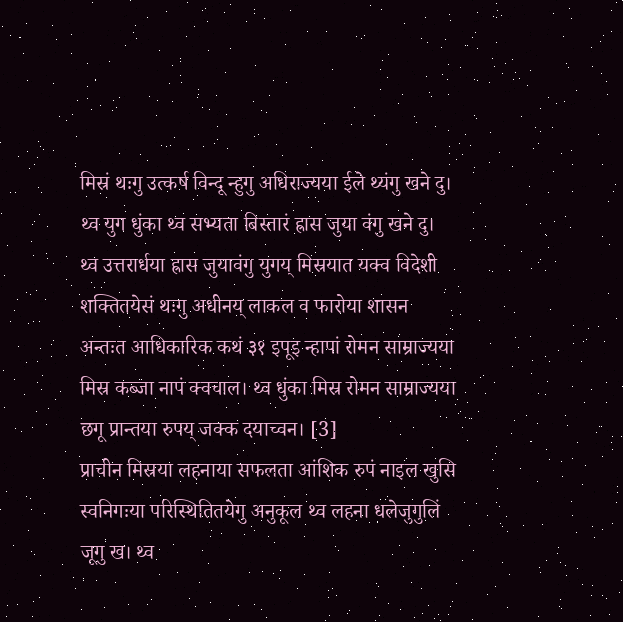मिस्रं थःगु उत्कर्ष विन्दू न्हुगु अधिराज्यया ईले थ्यंगु खने दु। थ्व युग धुंका थ्व सभ्यता बिस्तारं ह्रास जुया वंगु खने दु। थ्व उत्तरार्धया ह्रास जुयावंगु युगय् मिस्रयात यक्व विदेशी शक्तितयेसं थःगु अधीनय् लाकल व फारोया शासन अन्तःत आधिकारिक कथं ३१ इपूइ न्हापां रोमन साम्राज्यया मिस्र कब्जा नापं क्वचाल। थ्व धुंका मिस्र रोमन साम्राज्यया छगू प्रान्तया रुपय् जक्क दयाच्वन। [3]
प्राचीन मिस्रया लहनाया सफलता आंशिक रुपं नाइल खुसि स्वनिगःया परिस्थितितयेगु अनुकूल थ्व लहना धलेजुगुलिं जूगु ख। थ्व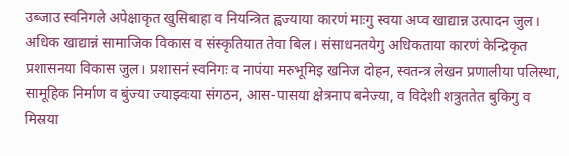उब्जाउ स्वनिगले अपेक्षाकृत खुसिबाहा व नियन्त्रित ह्वज्याया कारणं माःगु स्वया अप्व खाद्यान्न उत्पादन जुल। अधिक खाद्यान्नं सामाजिक विकास व संस्कृतियात तेवा बिल। संसाधनतयेगु अधिकताया कारणं केन्द्रिकृत प्रशासनया विकास जुल। प्रशासनं स्वनिगः व नापंया मरुभूमिइ खनिज दोहन, स्वतन्त्र लेखन प्रणालीया पलिस्था, सामूहिक निर्माण व बुंज्या ज्याझ्वःया संगठन, आस-पासया क्षेत्रनाप बनेज्या, व विदेशी शत्रुततेत बुकिगु व मिस्रया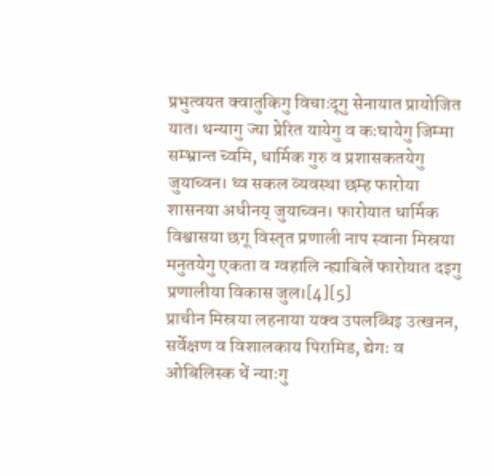प्रभुत्वयत क्वातुकिगु विचाःदूगु सेनायात प्रायोजित यात। थन्यागु ज्या प्रेरित यायेगु व कःघायेगु जिम्मा सम्भ्रान्त च्वमि, धार्मिक गुरु व प्रशासकतयेगु जुयाच्वन। थ्व सकल व्यवस्था छम्ह फारोया शासनया अधीनय् जुयाच्वन। फारोयात धार्मिक विश्वासया छगू विस्तृत प्रणाली नाप स्वाना मिस्रया मनुतयेगु एकता व ग्वहालि न्ह्याबिलें फारोयात दइगु प्रणालीया विकास जुल।[4][5]
प्राचीन मिस्रया लहनाया यक्व उपलब्धिइ उत्खनन, सर्वेक्षण व विशालकाय पिरामिड, द्येगः व ओबिलिस्क थें न्याःगु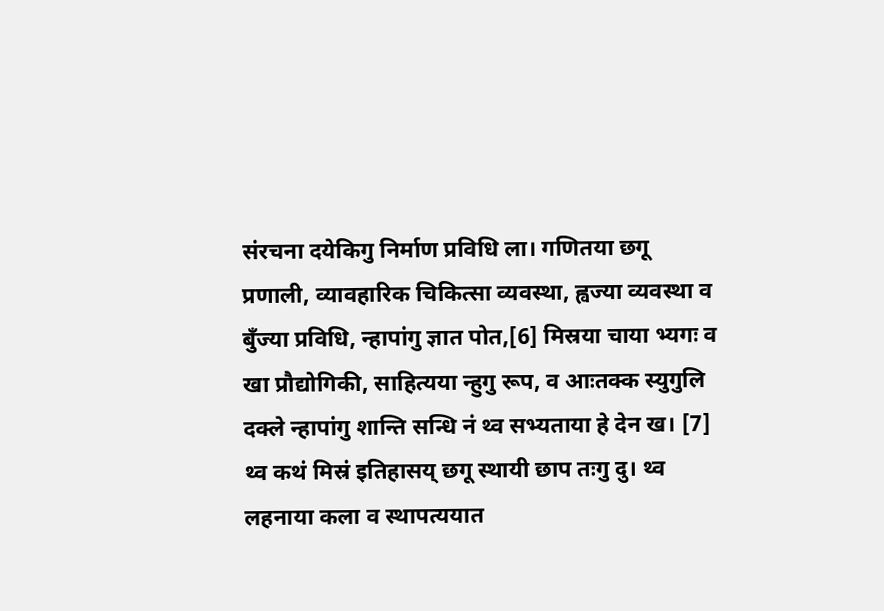संरचना दयेकिगु निर्माण प्रविधि ला। गणितया छगू प्रणाली, व्यावहारिक चिकित्सा व्यवस्था, ह्वज्या व्यवस्था व बुँज्या प्रविधि, न्हापांगु ज्ञात पोत,[6] मिस्रया चाया भ्यगः व खा प्रौद्योगिकी, साहित्यया न्हुगु रूप, व आःतक्क स्युगुलि दक्ले न्हापांगु शान्ति सन्धि नं थ्व सभ्यताया हे देन ख। [7] थ्व कथं मिस्रं इतिहासय् छगू स्थायी छाप तःगु दु। थ्व लहनाया कला व स्थापत्ययात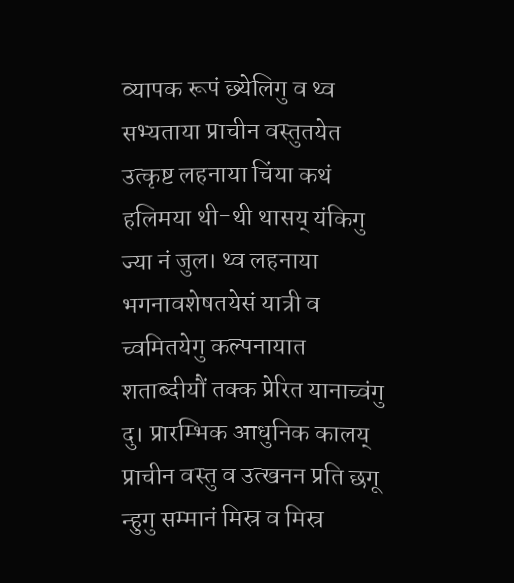व्यापक रूपं छ्येलिगु व थ्व सभ्यताया प्राचीन वस्तुतयेत उत्कृष्ट लहनाया चिंया कथं हलिमया थी-थी थासय् यंकिगु ज्या नं जुल। थ्व लहनाया भगनावशेषतयेसं यात्री व च्वमितयेगु कल्पनायात शताब्दीयौं तक्क प्रेरित यानाच्वंगु दु। प्रारम्भिक आधुनिक कालय् प्राचीन वस्तु व उत्खनन प्रति छगू न्हुगु सम्मानं मिस्र व मिस्र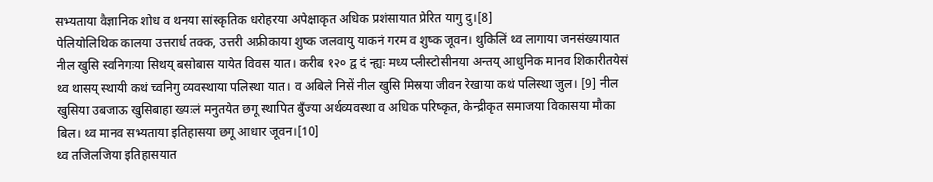सभ्यताया वैज्ञानिक शोध व थनया सांस्कृतिक धरोहरया अपेक्षाकृत अधिक प्रशंसायात प्रेरित यागु दु।[8]
पेलियोलिथिक कालया उत्तरार्ध तक्क, उत्तरी अफ्रीकाया शुष्क जलवायु याकनं गरम व शुष्क जूवन। थुकिलिं थ्व लागाया जनसंख्यायात नील खुसि स्वनिगःया सिथय् बसोबास यायेत विवस यात। करीब १२० द्व दं न्ह्यः मध्य प्लीस्टोसीनया अन्तय् आधुनिक मानव शिकारीतयेसं थ्व थासय् स्थायी कथं च्वनिगु व्यवस्थाया पलिस्था यात। व अबिले निसें नील खुसि मिस्रया जीवन रेखाया कथं पलिस्था जुल। [9] नील खुसिया उबजाऊ खुसिबाहा ख्यःलं मनुतयेत छगू स्थापित बुँज्या अर्थव्यवस्था व अधिक परिष्कृत, केन्द्रीकृत समाजया विकासया मौका बिल। थ्व मानव सभ्यताया इतिहासया छगू आधार जूवन।[10]
थ्व तजिलजिया इतिहासयात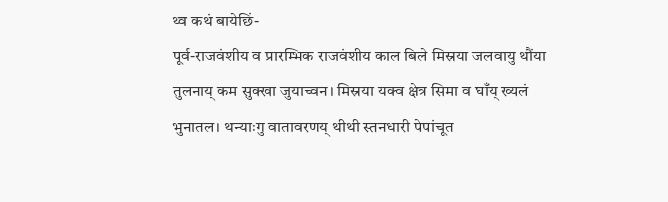थ्व कथं बायेछिं-
पूर्व-राजवंशीय व प्रारम्भिक राजवंशीय काल बिले मिस्रया जलवायु थौंया तुलनाय् कम सुक्खा जुयाच्वन। मिस्रया यक्व क्षेत्र सिमा व घाँय् ख्यलं भुनातल। थन्याःगु वातावरणय् थीथी स्तनधारी पेपांचूत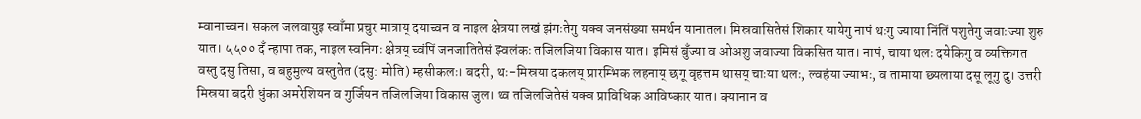म्वानाच्वन। सकल जलवायुइ स्वाँमा प्रचुर मात्राय् दयाच्वन व नाइल क्षेत्रया लखं झंगःतेगु यक्व जनसंख्या समर्थन यानातल। मिस्रवासितेसं शिकार यायेगु नापं थःगु ज्याया निंतिं पशुतेगु जवाःज्या शुरु यात। ५५०० दँ न्हापा तक, नाइल स्वनिगः क्षेत्रय् च्वंपिं जनजातितेसं झ्वलंकः तजिलजिया विकास यात। इमिसं बुँज्या व ओअशु जवाज्या विकसित यात। नापं, चाया थलः दयेकिगु व व्यक्तिगत वस्तु दसु तिसा, व बहुमुल्य वस्तुतेत (दसु: मोति) म्हसीकलः। बदरी, थः-मिस्रया दकलय् प्रारम्भिक लहनाय् छगू वृहत्तम थासय् चाःया थलः, ल्वहंया ज्याभः, व तामाया छ्यलाया दसू लूगु दु। उत्तरी मिस्रया बदरी धुंका अमरेशियन व गुर्जियन तजिलजिया विकास जुल। थ्व तजिलजितेसं यक्व प्राविधिक आविष्कार यात। क्यानान व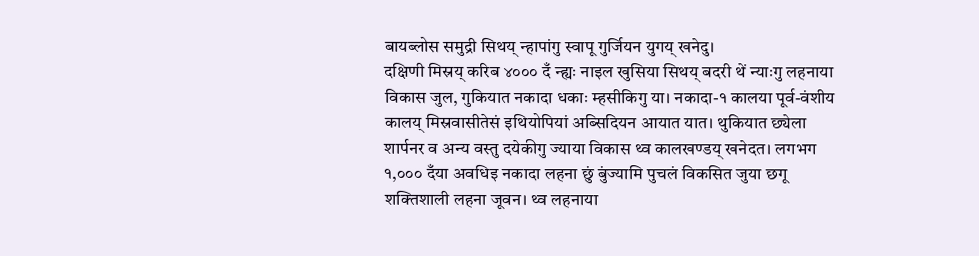बायब्लोस समुद्री सिथय् न्हापांगु स्वापू गुर्जियन युगय् खनेदु।
दक्षिणी मिस्रय् करिब ४००० दँ न्ह्यः नाइल खुसिया सिथय् बदरी थें न्याःगु लहनाया विकास जुल, गुकियात नकादा धकाः म्हसीकिगु या। नकादा-१ कालया पूर्व-वंशीय कालय् मिस्रवासीतेसं इथियोपियां अब्सिदियन आयात यात। थुकियात छ्येला शार्पनर व अन्य वस्तु दयेकीगु ज्याया विकास थ्व कालखण्डय् खनेदत। लगभग १,००० दँया अवधिइ नकादा लहना छुं बुंज्यामि पुचलं विकसित जुया छगू शक्तिशाली लहना जूवन। थ्व लहनाया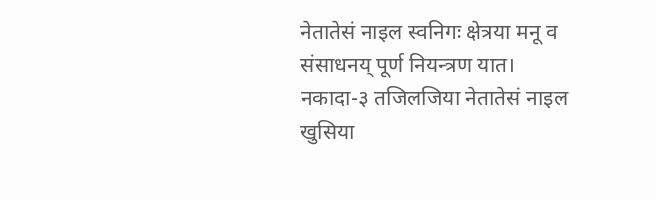नेतातेसं नाइल स्वनिगः क्षेत्रया मनू व संसाधनय् पूर्ण नियन्त्रण यात। नकादा-३ तजिलजिया नेतातेसं नाइल खुसिया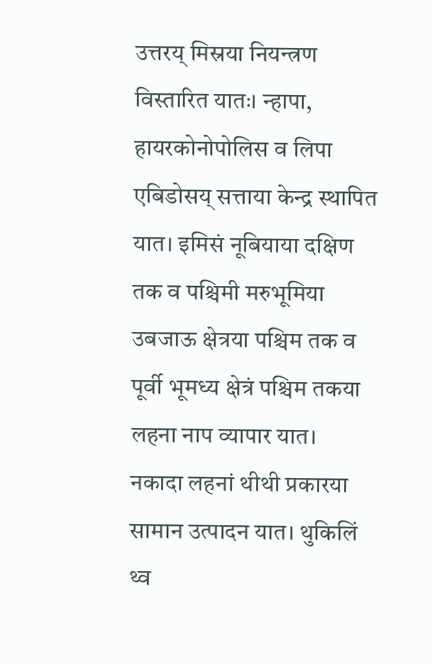उत्तरय् मिस्रया नियन्त्रण विस्तारित यातः। न्हापा, हायरकोनोपोलिस व लिपा एबिडोसय् सत्ताया केन्द्र स्थापित यात। इमिसं नूबियाया दक्षिण तक व पश्चिमी मरुभूमिया उबजाऊ क्षेत्रया पश्चिम तक व पूर्वी भूमध्य क्षेत्रं पश्चिम तकया लहना नाप व्यापार यात।
नकादा लहनां थीथी प्रकारया सामान उत्पादन यात। थुकिलिं थ्व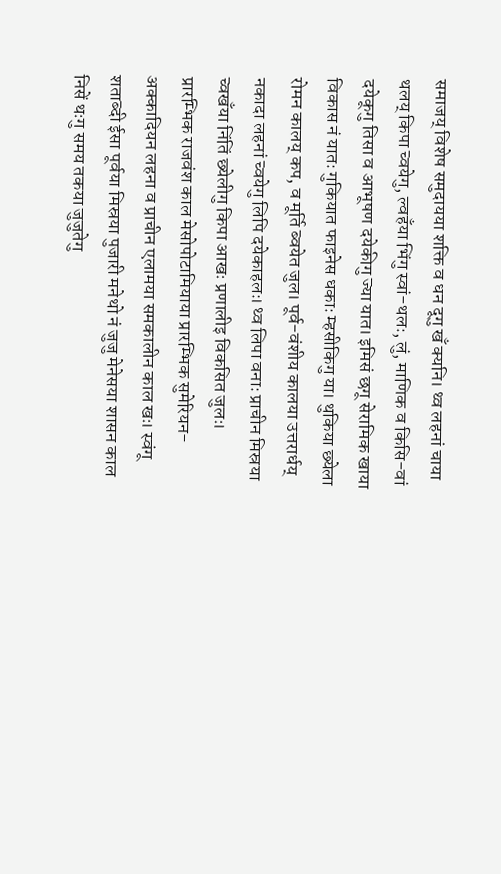समाजय् विशेष समुदायया शक्ति व धन दूगु खँ क्यनि। थ्व लहनां चाया थलय् किपा च्वयेगु, ल्वहँया भिंगु स्वां-थलः, लुं, माणिक व किसि-वां दयेकूगु तिसा व आभूषण दयेकीगु ज्या यात। इमिसं छगू सेरामिक खाया विकास नं यातः गुकियात फाइनेस धकाः म्हसीकिगु या। थुकिया छ्येला रोमन कालय् कप, व मूर्ति ब्वयेत जुल। पूर्व-वंशीय कालया उत्तरार्धय् नकादा लहनां च्वयेगु लिपि दयेकाहलः। थ्व लिपा वनाः प्राचीन मिस्रया च्वखँया निंतिं छ्येलीगु किपा आखः प्रणालीइ विकसित जुलः।
प्रारम्भिक राजवंश काल मेसोपोटामियाया प्रारम्भिक सुमेरियन-अक्कादियन लहना व प्राचीन एलामया समकालीन काल खः। स्वंगू शताब्दी ईसा पूर्वया मिस्रया पुजारी मनेथो नं जुजु मेनेसया शासन काल निसें थःगु समय तकया जुजुतेगु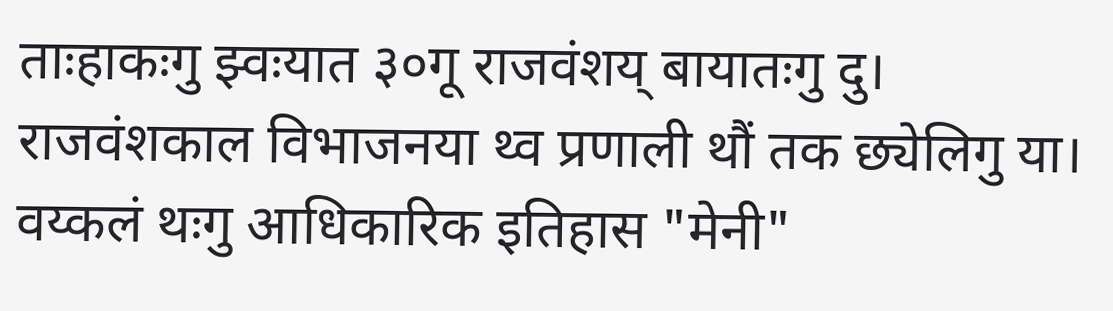ताःहाकःगु झ्वःयात ३०गू राजवंशय् बायातःगु दु। राजवंशकाल विभाजनया थ्व प्रणाली थौं तक छ्येलिगु या। वय्कलं थःगु आधिकारिक इतिहास "मेनी"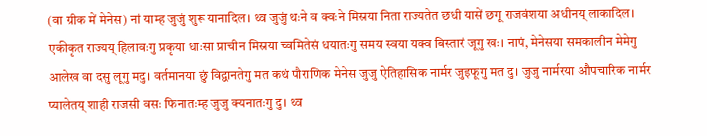(वा ग्रीक में मेनेस) नां याम्ह जुजुं शुरू यानादिल। थ्व जुजुं थःने व क्वःने मिस्रया निता राज्यतेत छधी यासें छगू राजवंशया अधीनय् लाकादिल।
एकीकृत राज्यय् हिलावःगु प्रकृया धाःसा प्राचीन मिस्रया च्वमितेसं धयातःगु समय स्वया यक्व बिस्तारं जूगु खः। नापं, मेनेसया समकालीन मेमेगु आलेख वा दसु लूगु मदु। वर्तमानया छुं विद्वानतेगु मत कथं पौराणिक मेनेस जुजु ऐतिहासिक नार्मर जुइफूगु मत दु। जुजु नार्मरया औपचारिक नार्मर प्यालेतय् शाही राजसी वसः फिनातःम्ह जुजु क्यनातःगु दु। थ्व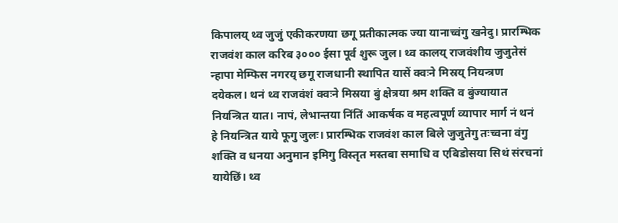किपालय् थ्व जुजुं एकीकरणया छगू प्रतीकात्मक ज्या यानाच्वंगु खनेदु। प्रारम्भिक राजवंश काल करिब ३००० ईसा पूर्व शुरू जुल। थ्व कालय् राजवंशीय जुजुतेसं न्हापा मेम्फिस नगरय् छगू राजधानी स्थापित यासें क्वःने मिस्रय् नियन्त्रण दयेकल। थनं थ्व राजवंशं क्वःने मिस्रया बुं क्षेत्रया श्रम शक्ति व बुंज्यायात नियन्त्रित यात। नापं, लेभान्तया निंतिं आकर्षक व महत्वपूर्ण व्यापार मार्ग नं थनं हे नियन्त्रित याये फूगु जुलः। प्रारम्भिक राजवंश काल बिले जुजुतेगु तःच्वना वंगु शक्ति व धनया अनुमान इमिगु विस्तृत मस्तबा समाधि व एबिडोसया सिथं संरचनां यायेछिं। थ्व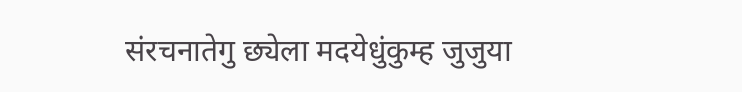संरचनातेगु छ्येला मदयेधुंकुम्ह जुजुया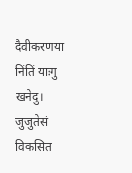दैवीकरणया निंतिं याःगु खनेदु। जुजुतेसं विकसित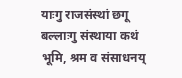याःगु राजसंस्थां छगू बल्लाःगु संस्थाया कथं भूमि, श्रम व संसाधनय्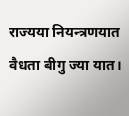राज्यया नियन्त्रणयात वैधता बीगु ज्या यात।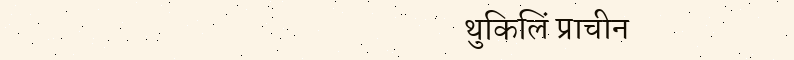थुकिलिं प्राचीन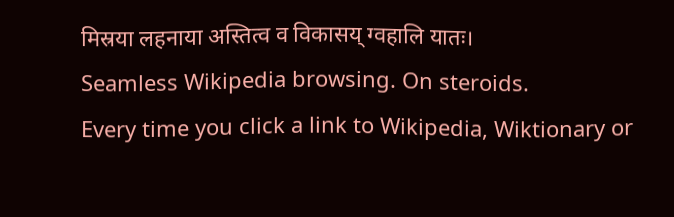मिस्रया लहनाया अस्तित्व व विकासय् ग्वहालि यातः।
Seamless Wikipedia browsing. On steroids.
Every time you click a link to Wikipedia, Wiktionary or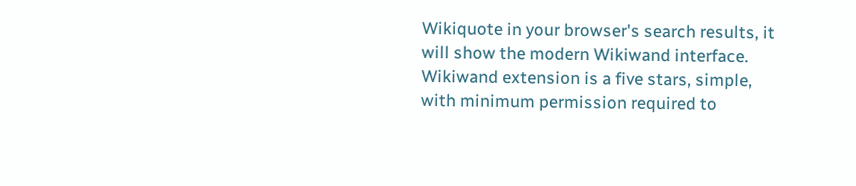Wikiquote in your browser's search results, it will show the modern Wikiwand interface.
Wikiwand extension is a five stars, simple, with minimum permission required to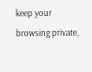keep your browsing private,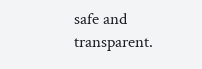safe and transparent.